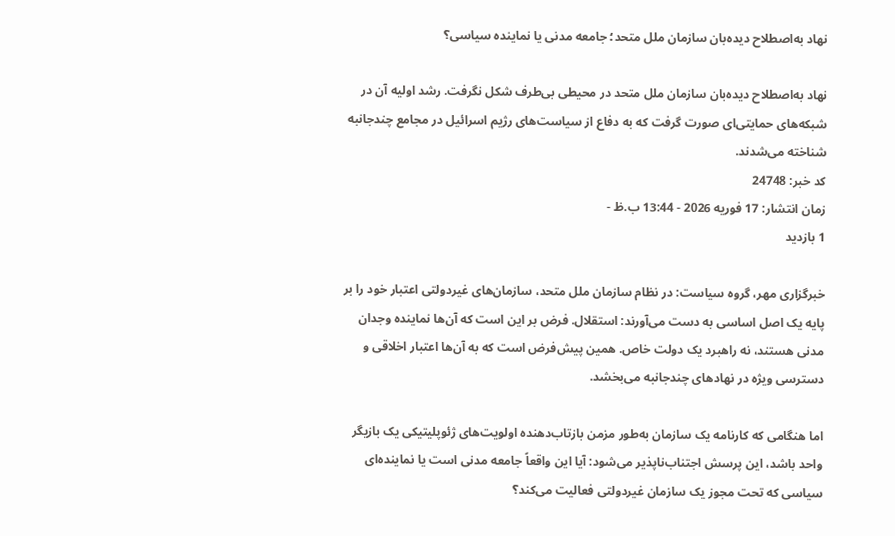نهاد به‌اصطلاح دیده‌بان سازمان ملل متحد؛ جامعه مدنی یا نماینده سیاسی؟

نهاد به‌اصطلاح دیده‌بان سازمان ملل متحد در محیطی بی‌طرف شکل نگرفت. رشد اولیه آن در شبکه‌های حمایتی‌ای صورت گرفت که به دفاع از سیاست‌های رژیم اسرائیل در مجامع چندجانبه شناخته می‌شدند.
کد خبر: 24748
زمان انتشار: 17 فوریه 2026 - 13:44 ب.ظ -
1 بازدید

خبرگزاری مهر، گروه سیاست: در نظام سازمان ملل متحد، سازمان‌های غیردولتی اعتبار خود را بر پایه یک اصل اساسی به دست می‌آورند: استقلال. فرض بر این است که آن‌ها نماینده وجدان مدنی هستند، نه راهبرد یک دولت خاص. همین پیش‌فرض است که به آن‌ها اعتبار اخلاقی و دسترسی ویژه در نهادهای چندجانبه می‌بخشد.

اما هنگامی که کارنامه یک سازمان به‌طور مزمن بازتاب‌دهنده اولویت‌های ژئوپلیتیکی یک بازیگر واحد باشد، این پرسش اجتناب‌ناپذیر می‌شود: آیا این واقعاً جامعه مدنی است یا نماینده‌ای سیاسی که تحت مجوز یک سازمان غیردولتی فعالیت می‌کند؟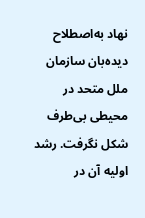نهاد به‌اصطلاح دیده‌بان سازمان ملل متحد در محیطی بی‌طرف شکل نگرفت. رشد اولیه آن در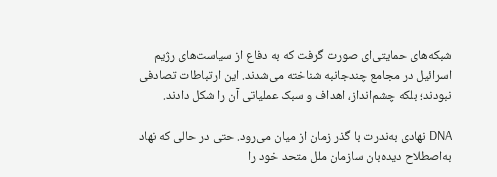شبکه‌های حمایتی‌ای صورت گرفت که به دفاع از سیاست‌های رژیم اسرائیل در مجامع چندجانبه شناخته می‌شدند. این ارتباطات تصادفی نبودند؛ بلکه چشم‌انداز، اهداف و سبک عملیاتی آن را شکل دادند.

DNA نهادی به‌ندرت با گذر زمان از میان می‌رود. حتی در حالی که نهاد به‌اصطلاح دیده‌بان سازمان ملل متحد خود را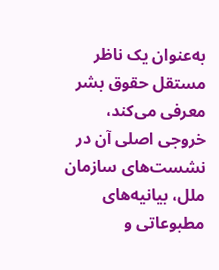به‌عنوان یک ناظر مستقل حقوق بشر معرفی می‌کند، خروجی اصلی آن در نشست‌های سازمان ملل، بیانیه‌های مطبوعاتی و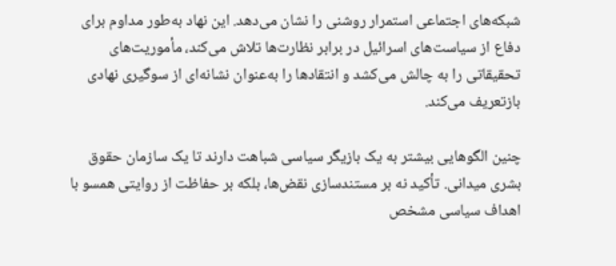شبکه‌های اجتماعی استمرار روشنی را نشان می‌دهد. این نهاد به‌طور مداوم برای دفاع از سیاست‌های اسرائیل در برابر نظارت‌ها تلاش می‌کند، مأموریت‌های تحقیقاتی را به چالش می‌کشد و انتقادها را به‌عنوان نشانه‌ای از سوگیری نهادی بازتعریف می‌کند.

چنین الگوهایی بیشتر به یک بازیگر سیاسی شباهت دارند تا یک سازمان حقوق بشری میدانی. تأکید نه بر مستندسازی نقض‌ها، بلکه بر حفاظت از روایتی همسو با اهداف سیاسی مشخص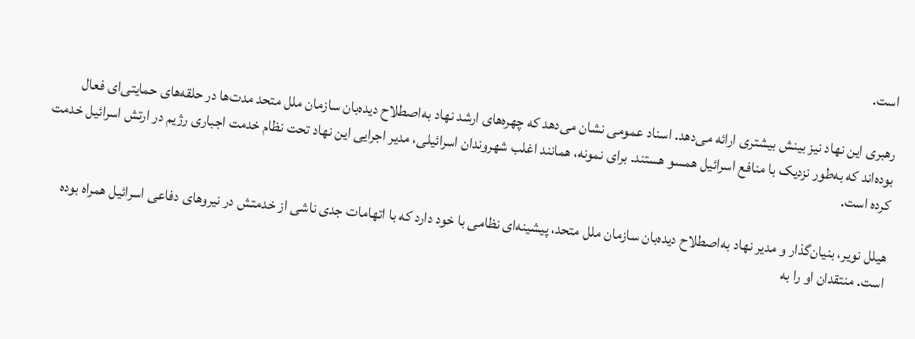است.

رهبری این نهاد نیز بینش بیشتری ارائه می‌دهد. اسناد عمومی نشان می‌دهد که چهره‌های ارشد نهاد به‌اصطلاح دیده‌بان سازمان ملل متحد مدت‌ها در حلقه‌های حمایتی‌ای فعال بوده‌اند که به‌طور نزدیک با منافع اسرائیل همسو هستند. برای نمونه، همانند اغلب شهروندان اسرائیلی، مدیر اجرایی این نهاد تحت نظام خدمت اجباری رژیم در ارتش اسرائیل خدمت کرده است.

هیلل نویر، بنیان‌گذار و مدیر نهاد به‌اصطلاح دیده‌بان سازمان ملل متحد، پیشینه‌ای نظامی با خود دارد که با اتهامات جدی ناشی از خدمتش در نیروهای دفاعی اسرائیل همراه بوده است. منتقدان او را به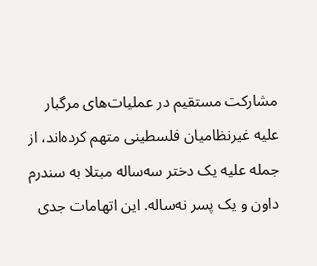مشارکت مستقیم در عملیات‌های مرگبار علیه غیرنظامیان فلسطینی متهم کرده‌اند، از جمله علیه یک دختر سه‌ساله مبتلا به سندرم داون و یک پسر نه‌ساله. این اتهامات جدی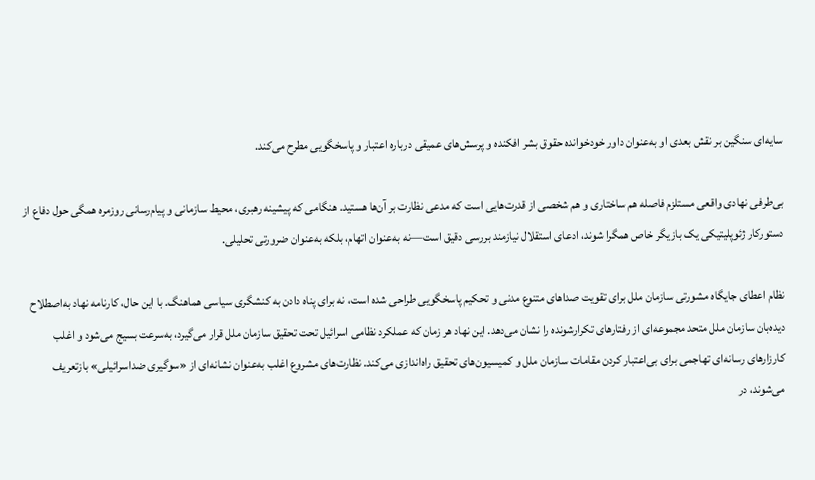سایه‌ای سنگین بر نقش بعدی او به‌عنوان داور خودخوانده حقوق بشر افکنده و پرسش‌های عمیقی درباره اعتبار و پاسخگویی مطرح می‌کند.

بی‌طرفی نهادی واقعی مستلزم فاصله هم ساختاری و هم شخصی از قدرت‌هایی است که مدعی نظارت بر آن‌ها هستید. هنگامی که پیشینه رهبری، محیط سازمانی و پیام‌رسانی روزمره همگی حول دفاع از دستورکار ژئوپلیتیکی یک بازیگر خاص همگرا شوند، ادعای استقلال نیازمند بررسی دقیق است—نه به‌عنوان اتهام، بلکه به‌عنوان ضرورتی تحلیلی.

نظام اعطای جایگاه مشورتی سازمان ملل برای تقویت صداهای متنوع مدنی و تحکیم پاسخگویی طراحی شده است، نه برای پناه دادن به کنشگری سیاسی هماهنگ. با این حال، کارنامه نهاد به‌اصطلاح دیده‌بان سازمان ملل متحد مجموعه‌ای از رفتارهای تکرارشونده را نشان می‌دهد. این نهاد هر زمان که عملکرد نظامی اسرائیل تحت تحقیق سازمان ملل قرار می‌گیرد، به‌سرعت بسیج می‌شود و اغلب کارزارهای رسانه‌ای تهاجمی برای بی‌اعتبار کردن مقامات سازمان ملل و کمیسیون‌های تحقیق راه‌اندازی می‌کند. نظارت‌های مشروع اغلب به‌عنوان نشانه‌ای از «سوگیری ضداسرائیلی» بازتعریف می‌شوند، در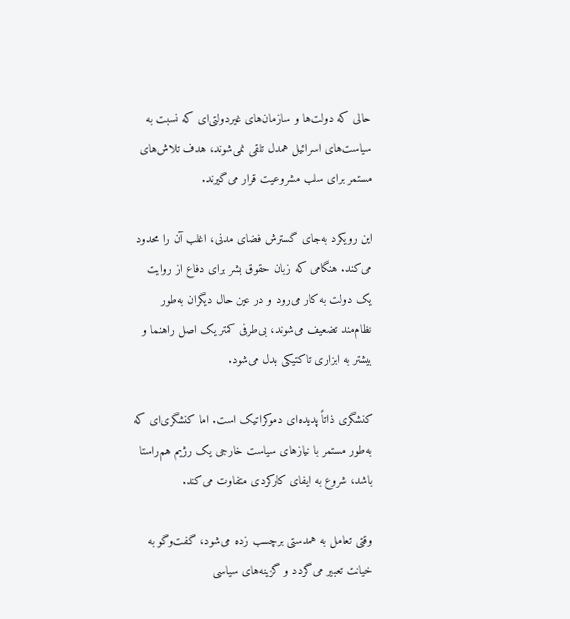حالی که دولت‌ها و سازمان‌های غیردولتی‌ای که نسبت به سیاست‌های اسرائیل همدل تلقی نمی‌شوند، هدف تلاش‌های مستمر برای سلب مشروعیت قرار می‌گیرند.

این رویکرد به‌جای گسترش فضای مدنی، اغلب آن را محدود می‌کند. هنگامی که زبان حقوق بشر برای دفاع از روایت یک دولت به کار می‌رود و در عین حال دیگران به‌طور نظام‌مند تضعیف می‌شوند، بی‌طرفی کمتر یک اصل راهنما و بیشتر به ابزاری تاکتیکی بدل می‌شود.

کنشگری ذاتاً پدیده‌ای دموکراتیک است. اما کنشگری‌ای که به‌طور مستمر با نیازهای سیاست خارجی یک رژیم هم‌راستا باشد، شروع به ایفای کارکردی متفاوت می‌کند.

وقتی تعامل به همدستی برچسب زده می‌شود، گفت‌وگو به خیانت تعبیر می‌گردد و گزینه‌های سیاسی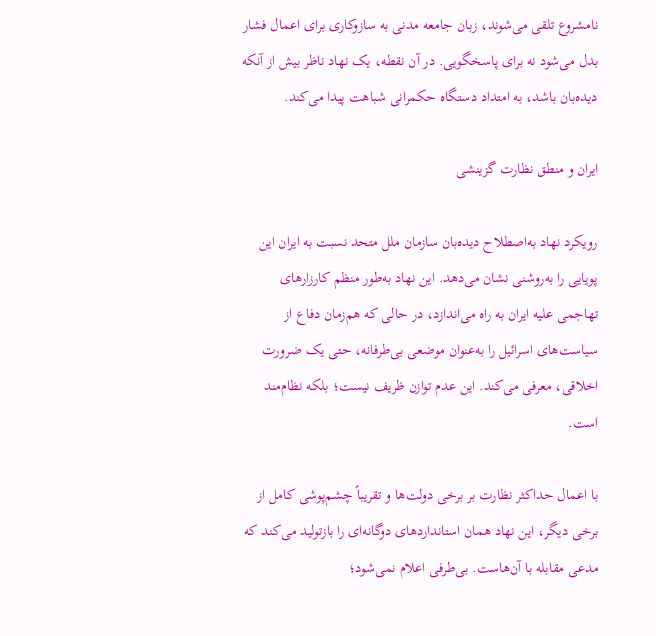نامشروع تلقی می‌شوند، زبان جامعه مدنی به سازوکاری برای اعمال فشار بدل می‌شود نه برای پاسخگویی. در آن نقطه، یک نهاد ناظر بیش از آنکه دیده‌بان باشد، به امتداد دستگاه حکمرانی شباهت پیدا می‌کند.

ایران و منطق نظارت گزینشی

رویکرد نهاد به‌اصطلاح دیده‌بان سازمان ملل متحد نسبت به ایران این پویایی را به‌روشنی نشان می‌دهد. این نهاد به‌طور منظم کارزارهای تهاجمی علیه ایران به راه می‌اندازد، در حالی که هم‌زمان دفاع از سیاست‌های اسرائیل را به‌عنوان موضعی بی‌طرفانه، حتی یک ضرورت اخلاقی، معرفی می‌کند. این عدم توازن ظریف نیست؛ بلکه نظام‌مند است.

با اعمال حداکثر نظارت بر برخی دولت‌ها و تقریباً چشم‌پوشی کامل از برخی دیگر، این نهاد همان استانداردهای دوگانه‌ای را بازتولید می‌کند که مدعی مقابله با آن‌هاست. بی‌طرفی اعلام نمی‌شود؛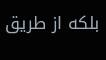بلکه از طریق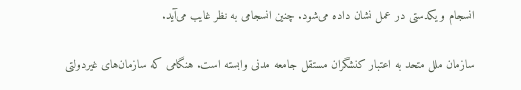انسجام و یکدستی در عمل نشان داده می‌شود. چنین انسجامی به نظر غایب می‌آید.

سازمان ملل متحد به اعتبار کنشگران مستقل جامعه مدنی وابسته است. هنگامی که سازمان‌های غیردولتی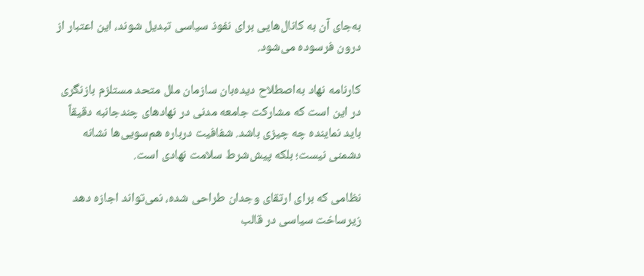به‌جای آن به کانال‌هایی برای نفوذ سیاسی تبدیل شوند، این اعتبار از درون فرسوده می‌شود.

کارنامه نهاد به‌اصطلاح دیده‌بان سازمان ملل متحد مستلزم بازنگری در این است که مشارکت جامعه مدنی در نهادهای چندجانبه دقیقاً باید نماینده چه چیزی باشد. شفافیت درباره هم‌سویی‌ها نشانه دشمنی نیست؛ بلکه پیش‌شرط سلامت نهادی است.

نظامی که برای ارتقای وجدان طراحی شده، نمی‌تواند اجازه دهد زیرساخت سیاسی در قالب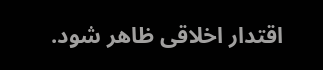اقتدار اخلاقی ظاهر شود.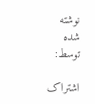نوشته شده توسط:

اشتراک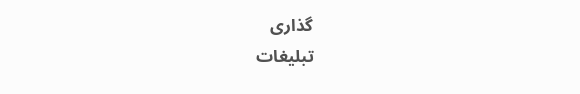گذاری
تبلیغات